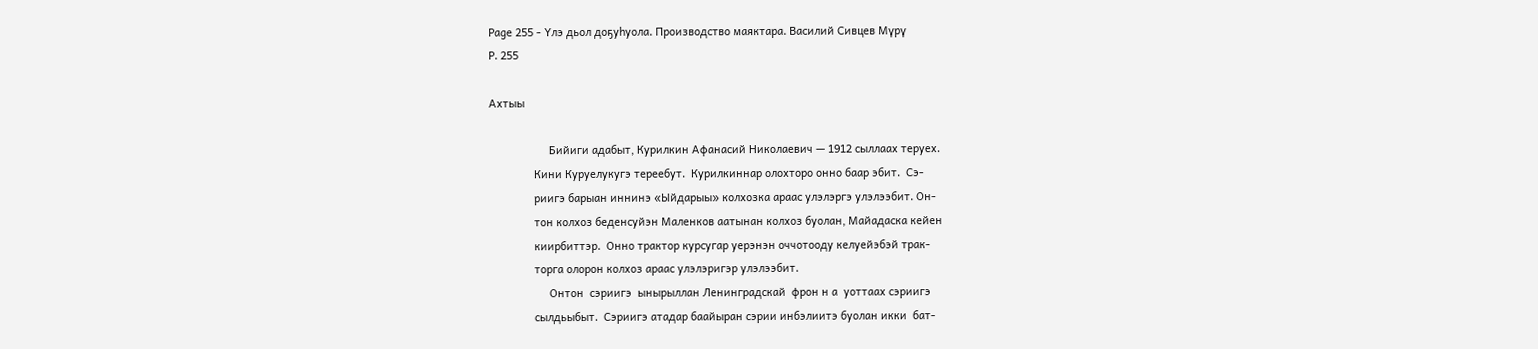Page 255 - Үлэ дьол доҕуһуола. Производство маяктара. Василий Сивцев Мүрү
P. 255

Ахтыы

                    Бийиги адабыт, Курилкин Афанасий Николаевич — 1912 сыллаах теруех.
               Кини Куруелукугэ тереебут.  Курилкиннар олохторо онно баар эбит.  Сэ-
               риигэ барыан иннинэ «Ыйдарыы» колхозка араас улэлэргэ улэлээбит. Он-
               тон колхоз беденсуйэн Маленков аатынан колхоз буолан, Майадаска кейен
               киирбиттэр.  Онно трактор курсугар уерэнэн оччотооду келуейэбэй трак-
               торга олорон колхоз араас улэлэригэр улэлээбит.
                    Онтон  сэриигэ  ынырыллан Ленинградскай  фрон н а  уоттаах сэриигэ
               сылдьыбыт.  Сэриигэ атадар баайыран сэрии инбэлиитэ буолан икки  бат-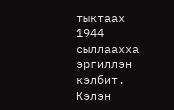тыктаах  1944  сыллаахха  эргиллэн  кэлбит.  Кэлэн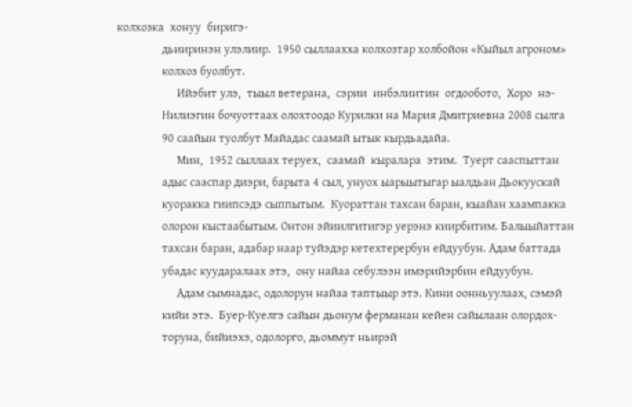колхозка  хонуу  биригэ-
               дьииринэн улэлиир.  1950 сыллаахха колхозтар холбойон «Кыйыл агроном»
               колхоз буолбут.
                    Ийэбит улэ,  тыыл ветерана,  сэрии  инбэлиитин  огдообото,  Хоро  нэ-
               Нилиэгин бочуоттаах олохтоодо Курилки на Мария Дмитриевна 2008 сылга
               90 саайын туолбут Майадас саамай ытык кырдьадайа.
                    Мин,  1952 сыллаах теруех,  саамай  кыралара  этим.  Туерт сааспыттан
               адыс сааспар диэри, барыта 4 сыл, унуох ыарыытыгар ыалдьан Дьокуускай
               куоракка гиипсэдэ сыппытым.  Куораттан тахсан баран, кыайан хаампакка
               олорон кыстаабытым. Онтон эйиилгитигэр уерэнэ киирбитим. Балыыйаттан
               тахсан баран, адабар наар туйэдэр кетехтерербун ейдуубун. Адам баттада
               убадас куударалаах этэ,  ону найаа себулээн имэрийэрбин ейдуубун.
                    Адам сымнадас, одолорун найаа таптыыр этэ. Кини оонньуулаах, сэмэй
               кийи этэ.  Буер-Куелгэ сайын дьонум ферманан кейен сайылаан олордох-
               торуна, бийиэхэ, одолорго, дьоммут ньирэй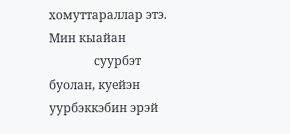хомуттараллар этэ. Мин кыайан
               суурбэт буолан, куейэн уурбэккэбин эрэй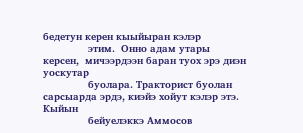бедетун керен кыыйыран кэлэр
               этим.  Онно адам утары керсен,  мичээрдээн баран туох эрэ диэн уоскутар
               буолара. Тракторист буолан сарсыарда эрдэ, киэйэ хойут кэлэр этэ. Кыйын
               бейуелэккэ Аммосов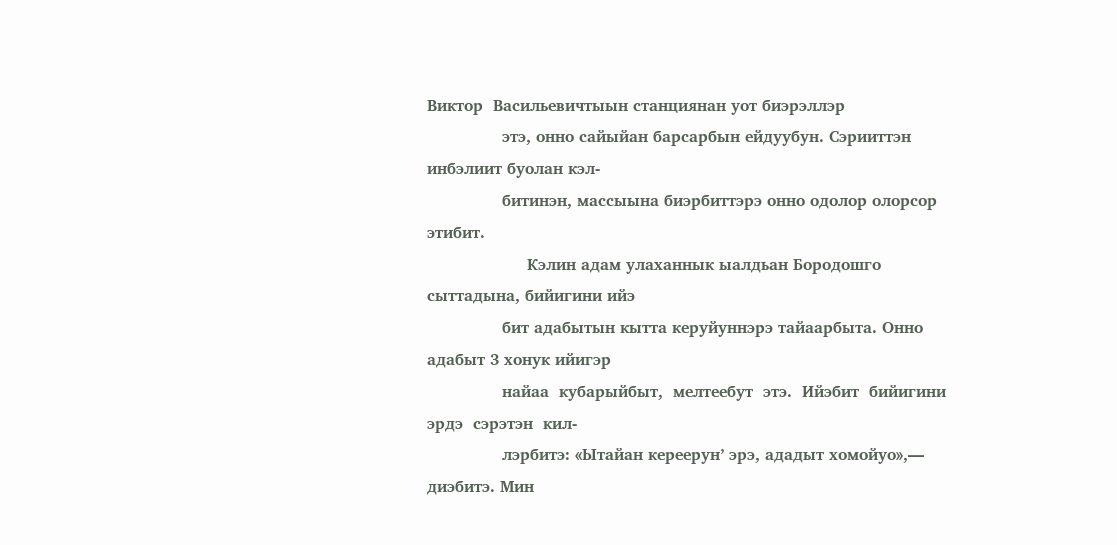Виктор  Васильевичтыын станциянан уот биэрэллэр
               этэ, онно сайыйан барсарбын ейдуубун. Сэрииттэн инбэлиит буолан кэл-
               битинэн, массыына биэрбиттэрэ онно одолор олорсор этибит.
                    Кэлин адам улаханнык ыалдьан Бородошго сыттадына, бийигини ийэ
               бит адабытын кытта керуйуннэрэ тайаарбыта. Онно адабыт 3 хонук ийигэр
               найаа  кубарыйбыт,  мелтеебут  этэ.  Ийэбит  бийигини  эрдэ  сэрэтэн  кил-
               лэрбитэ: «Ытайан кереерун’ эрэ, ададыт хомойуо»,— диэбитэ. Мин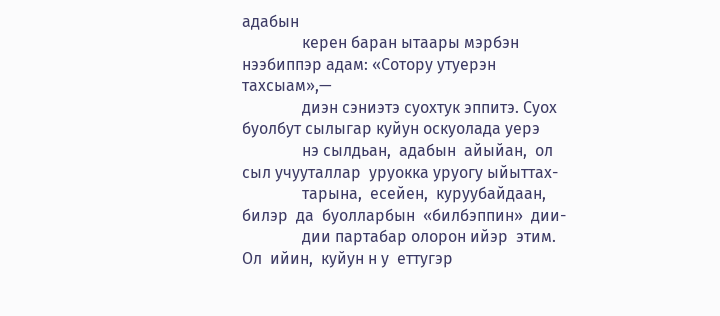адабын
               керен баран ытаары мэрбэн нээбиппэр адам: «Сотору утуерэн тахсыам»,—
               диэн сэниэтэ суохтук эппитэ. Суох буолбут сылыгар куйун оскуолада уерэ
               нэ сылдьан,  адабын  айыйан,  ол  сыл учууталлар  уруокка уруогу ыйыттах-
               тарына,  есейен,  куруубайдаан,  билэр  да  буолларбын  «билбэппин»  дии-
               дии партабар олорон ийэр  этим.  Ол  ийин,  куйун н у  еттугэр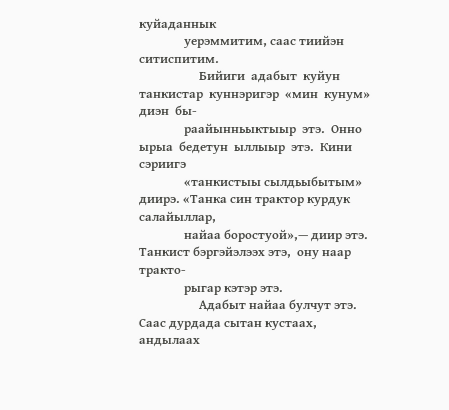куйаданнык
               уерэммитим, саас тиийэн ситиспитим.
                    Бийиги  адабыт  куйун  танкистар  куннэригэр  «мин  кунум»  диэн  бы-
               раайынньыктыыр  этэ.  Онно  ырыа  бедетун  ыллыыр  этэ.  Кини  сэриигэ
               «танкистыы сылдьыбытым» диирэ. «Танка син трактор курдук салайыллар,
               найаа боростуой»,— диир этэ.  Танкист бэргэйэлээх этэ,  ону наар тракто-
               рыгар кэтэр этэ.
                    Адабыт найаа булчут этэ. Саас дурдада сытан кустаах, андылаах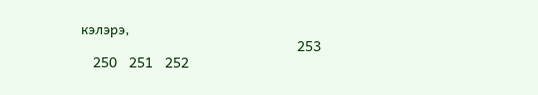кэлэрэ,
                                                      253
   250   251   252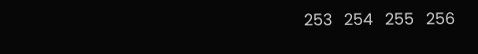253   254   255   256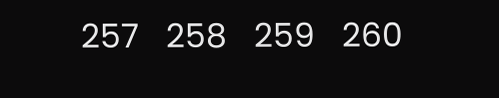257   258   259   260